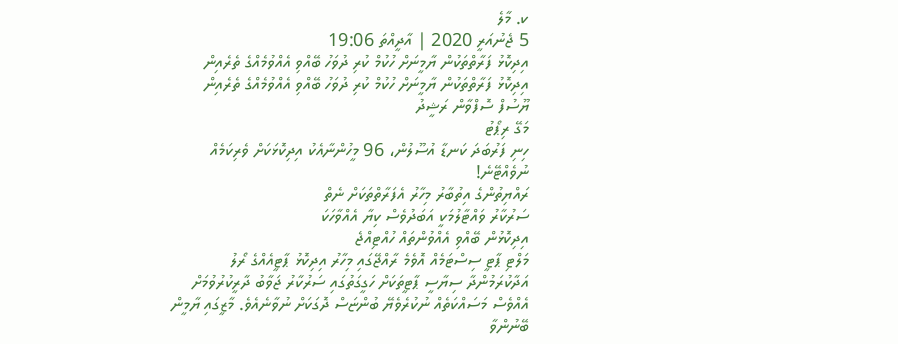ކ. މާލެ
5 ޖެނުއަރީ 2020 | އާދީއްތަ 19:06
އިދިކޮޅު ފަރާތްތަކުން ޔާމީނަށް ހުކުމް ކުރި ދުވަހު ބޭއްވި އެއްވުމެއްގެ ތެރެއިން
އިދިކޮޅު ފަރާތްތަކުން ޔާމީނަށް ހުކުމް ކުރި ދުވަހު ބޭއްވި އެއްވުމެއްގެ ތެރެއިން
ޔޫސުފް ސޮފްވާން ރަޝީދު
މަގޭ ރިޕޯޓު
ހިނި ފަރުބަދަ ކަނޑާ އުސޫލުން، 96 މީހުންނާއެކު އިދިކޮޅަކަށް ވެރިކަމެއް ނުވެއްޓޭނެ!
ރައްޔިތުންގެ އިތުބާރު މިހާރު އެފަރާތްތަކަށް ނެތް
ސަރުކާރު ވައްޓާލުމަކީ އަބަދުވެސް ކިޔާ އެއްވާހަކަ
އިދިކޮޅުން ބޭއްވި އެއްވުންތައް ހުއްޓިއްޖެ
މަލްޓި ޕާޓީ ސިސްޓަމެއް އޮވެމެ ރާއްޖޭގައި މިހާރު އިދިކޮޅު ޕާޓީއެއްގެ ރޯލު އަދާކުރަމުންދާ ސިޔާސީ ޕާޓީތަކަށް ހަގީގަތުގައި ސަރުކާރު ޖަވާބު ދާރީކުރުވުމަށް އެއްވެސް މަސައްކަތެއް ނުކުރެވެޔޭ ބުންޏަސް ދޮގަކަށް ނުވާނެއެވެ. މާޒީގައި ޔާމީން ބޭނުންވާ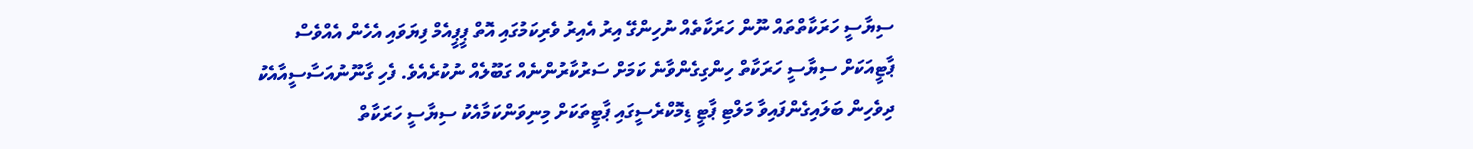ސިޔާސީ ހަރަކާތްތައް ނޫން ހަރަކާތެއް ނުހިންގޭ އިރު އެއިރު ވެރިކަމުގައި އޮތް ޕީޕީއެމް ފިޔަވައި އެހެން އެއްވެސް ޕާޓީއަކަށް ސިޔާސީ ހަރަކާތް ހިންގިގެންވާނެ ކަމަށް ސަރުކާރުންނެއް ގަބޫލެއް ނުކުރެއެވެ. ފެހި ގާނޫނުއަސާސީއާއެކު ދިވެހިން ބަލައިގެންފައިވާ މަލްޓި ޕާޓީ ޑިމޮކްރެސީގައި ޕާޓީތަކަށް މިނިވަންކަމާއެކު ސިޔާސީ ހަރަކާތް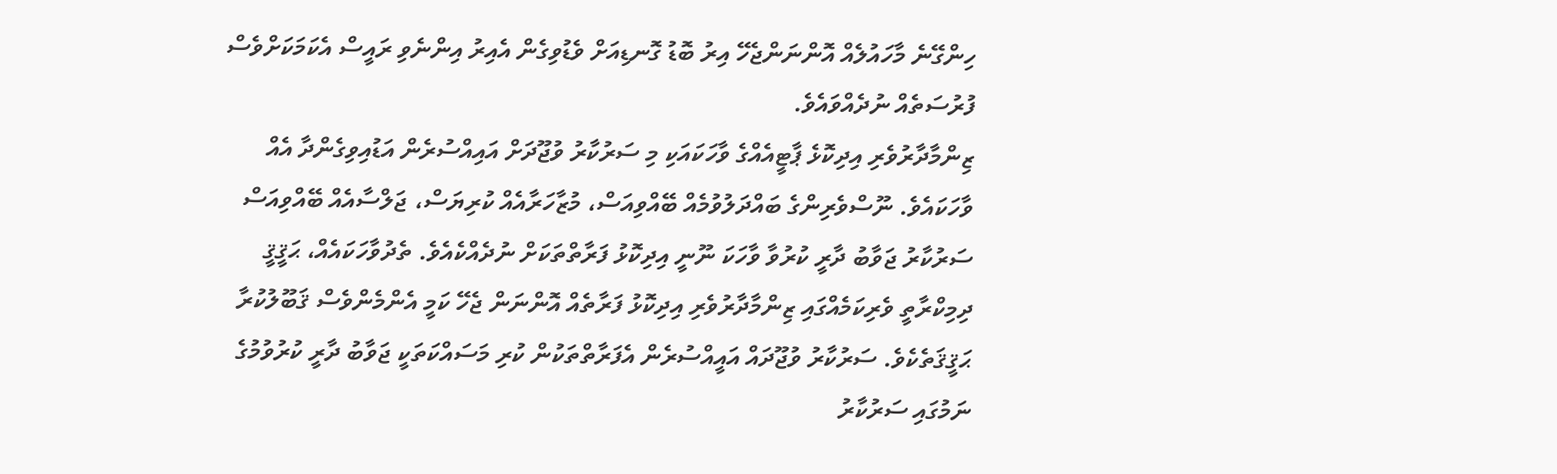ހިންގޭނެ މާހައުލެއް އޮންނަންޖެހޭ އިރު ބޮޑު ގޮނޑިއަށް ވެޑުވިގެން އެއިރު އިންނެވި ރައީސް އެކަމަކަށްވެސް ފުރުސަތެއް ނުދެއްވައެވެ.
ޒިންމާދާރުވެރި އިދިކޮޅެ ޕާޓީއެއްގެ ވާހަކައަކި މި ސަރުކާރު ވުޖޫދަށް އައިއްސުރެން އަޑުއިވިގެންދާ އެއް ވާހަކައެވެ. ނޫސްވެރިންގެ ބައްދަލުވުމެއް ބޭއްވިއަސް، މުޒާހަރާއެއް ކުރިޔަސް، ޖަލްސާއެއް ބޭއްވިއަސް ސަރުކާރު ޖަވާބު ދާރީ ކުރުވާ ވާހަކަ ނޫނީ އިދިކޮޅު ފަރާތްތަކަށް ނުދެއްކެއެވެ. ތެދުވާހަކައެއް، ޙަޤީޤީ ދިމިކްރާތީ ވެރިކަމެއްގައި ޒިންމާދާރުވެރި އިދިކޮޅު ފަރާތެއް އޮންނަން ޖެހޭ ކަމީ އެންމެންވެސް ޤަބޫލުކުރާ ޙަޤީޤަތެކެވެ. ސަރުކާރު ވުޖޫދައް އައީއްސުރެން އެފަރާތްތަކުން ކުރި މަސައްކަތަކީ ޖަވާބު ދާރީ ކުރުވުމުގެ ނަމުގައި ސަރުކާރު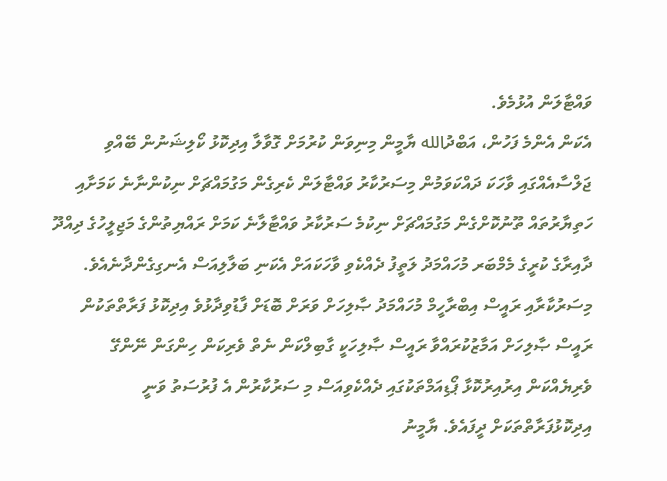ވައްޓާލަން އުޅުމެވެ.
އެކަން އެންމެ ފަހުން، އަބްދުالله ޔާމީން މިނިވަން ކުރުމަށް ގޮވާލާ އިދިކޮޅު ކޯލިޝަނުން ބޭއްވި ޖަލްސާއެއްގައި ވާހަކަ ދައްކަވަމުން މިސަރުކާރު ވައްޓާލަން ކެރިގެން މަގުމައްޗަށް ނިކުންނާނެ ކަމަށާއި ހަތިޔާރުތައް ތޫނުކޮށްގެން މަގުމައްޗަށް ނިކުމެ ސަރުކާރު ވައްޓާލާނެ ކަމަށް ރައްޔިތުންގެ މަޖިލީހުގެ ދިއްދޫ ދާއިރާގެ ކުރީގެ މެމްބަރ މުހައްމަދު ލަތީފު ދެއްކެވި ވާހަކައަށް އެކަނި ބަލާލިއަސް އެނގިގެންދާނެއެވެ.
މިސަރުކާރާއި ރައީސް އިބްރާހީމް މުހައްމަދު ޞާލިހަށް ވަރަށް ބޮޑަށް ފާޑުވިދާޅުވެ އިދިކޮޅު ފަރާތްތަކުން ރައީސް ޞާލިހަށް އަމާޒުކުރައްވާ ރައީސް ޞާލިހަކީ ގާބިލްކަން ނެތް ވެރިކަން ހިންގަން ނޭންގޭ ވެރިޔެއްކަން އިރުއިރުކޮޅާ ޕޯޑިއަމްތަކުގައި ދެއްކެވިއަސް މި ސަރުކާރުން އެ ފުރުސަތު ވަނީ އިދިކޮޅުފަރާތްތަކަށް ދީފައެވެ. ޔާމީނު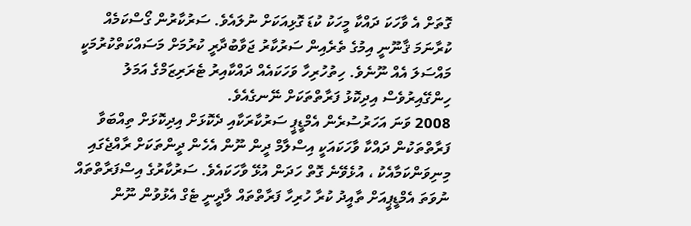ގޮތަށް އެ ވާހަކަ ދައްކާ މީހަކު ކުޑަ ގޮޅިއަކަށް ނުލައެވެ. ސަރުކާރުން ގޯސްކަމެއް ކުރާނަމަ ޤާނޫނީ އިމުގެ ތެރެއިން ސަރުކާރު ޖަވާބުދާރީ ކުރުމަށް މަސައްކަތްކުރުމަކީ މައްސަލަ އެއް ނޫނެވެ. ހިތުހުރިހާ ވަހަކައެއް ދައްކާއިރު ޓެރަރިޒަމްގެ އަމަލު ހިންގޭއިރުވެސް އިދިކޮޅު ފަރާތްތަކަށް ނޭނގެއެވެ.
2008 ވަނަ އަހަރުސުރެން އެމްޑީޕީ ސަރުކާރަކާއި ދެކޮޅަށް އިދިކޮޅަށް ތިއްބަވާ ފަރާތްތަކުން ދައްކާ ވާހަކައަކީ އިސްލާމް ދީން ނޫން އެހެން ދީންތަކަށް ރާއްޖެގައި މިނިވަންކަމާއެކު ، އުޅެވޭނެ ގޮތް ހަދަން އުޅޭ ވާހަކައެވެ. ސަރުކާރުގެ އިސްފަރާތްތައް ނުވަތަ އެމްޑީޕީއަށް ތާއީދު ކުރާ ހުރިހާ ފަރާތްތައް ލާދީނީ ޓެގް އެޅުވުން ނޫން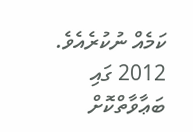ކަމެއް ނުކުރެއެވެ. 2012 ގައި ބަޢާވާތްކޮށް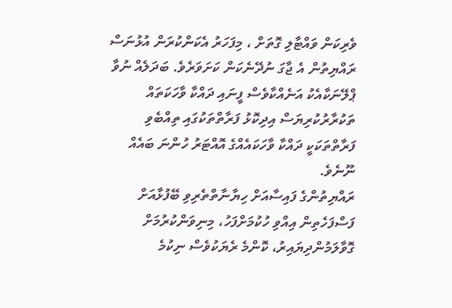ވެރިކަން ވައްޓާލި ގޮތަށް ، މިފަހަރު އެކަންކުރަން އުޅުނަސް ރައްޔިތުން އެ ޖާގަ ނުދޭނެކަން ކަށަވަރެވެ. ބަދަލެއް ނުވާ ޕްލޭނަކާއެކު އަނެއްކާވެސް ފީނައި ދައްކާ ވާހަކަތައް ތަކުރާރުކުރިޔަސް އިދިކޮޅު ފަރާތްތަކުގައި ތިއްބެވި ފަރާތްތަކަކީ ދައްކާ ވާހަކައެއްގެ އޮއްޓަރު ހުންނަ ބައެއް ނޫނެވެ.
ރައްޔިތުންގެ ފައިސާއަށް ހިޔާނާތްތެރިވި ބޭފުޅާއަށް ފަސްފަހެތިން އިއްވި ހުކުމަށްފަހު، މިނިވަންކުރުމަށް ގޮވާލަމުންދިޔައިރު، ކޮންމެ ރެޔަކުވެސް ނިކުމެ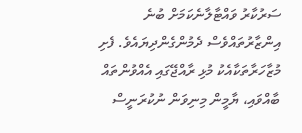ސަރުކާރު ވައްޓާލާނެކަމަށް ބުނެ އިންޒާރުތައްވެސް ދެމުންގެންދިޔައެވެ. ފެށި މުޒާހަރާތަކާއެކު މުޅި ރާއްޖޭގައި އެއްވުންތައް ބާއްވައި، ޔާމީން މިނިވަން ނުކުރަނީސް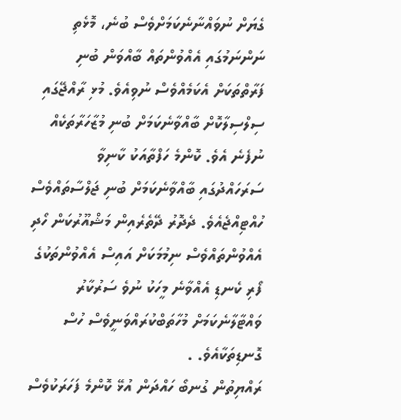ގެޔަށް ނުވައްނާނެކަމަށްވެސް ބުނެ، މޮޅެތި ނަންނަމުގައި އެއްވުންތައް ބާއްވަން ބުނި ފަރާތްތަކަށް އެކަމެއްވެސް ނުވިއެވެ. މުޅި ރާއްޖޭގައި ސިލްސިލާކޮށް ބާއްވާނެކަމަށް ބުނި މުޒާހަރާތަކެއް ނުފެނެ އެވެ. ކޮންމެ ހަފްތާއަކު ކާނިވާ ސަރަހައްދުގައި ބާއްވާނެކަމަށް ބުނި ޖަލްސާތައްވެސް ހުއްޓިއްޖެއެވެ. ދެދޮރު ދޭތެރެއިން މަޝްއޫރުކަން ހޯދި އެއްވުންތައްވެސް ނިމުމަކަށް އައިސް އެއްވުންތަކުގެ ފޯރި ކެނޑި އެއްވާނެ މީހަކު ނުވެ ސަރުކާރު ވައްޓާލާނެކަމަށް މުހާތަބްކުރައްވަނީވެސް ހުސް ގޮނޑިތަކާއެވެ. .
ރައްޔިތުން ގުނބޯ ހައްދަން އުޅޭ ކޮންމެ ފަހަރަކުވެސް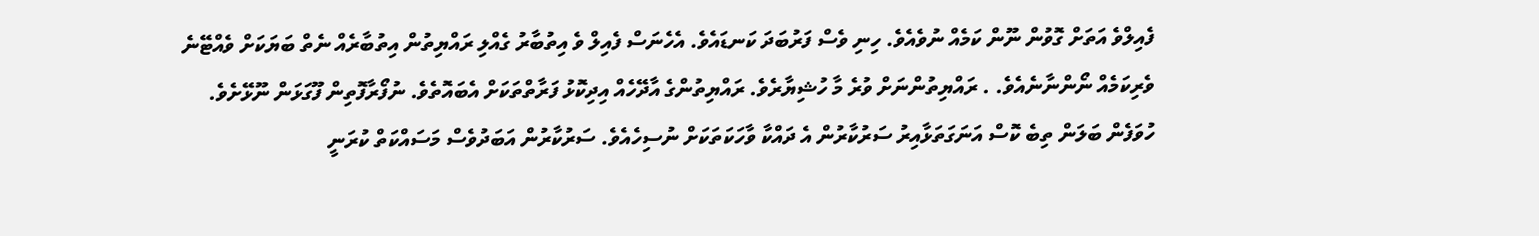ފެއިލްވެ އަތަށް ގޮވުން ނޫން ކަމެއް ނުވެއެވެ. ހިނި ވެސް ފަރުބަދަ ކަނޑައެވެ. އެހެނަސް ފެއިލް ވެ އިތުބާރު ގެއްލި ރައްޔިތުން އިތުބާރެއް ނެތް ބަޔަކަށް ވެއްޓޭނެ ވެރިކަމެއް ނޯންނާނެއެވެ. . ރައްޔިތުންނަށް ވުރެ މާ ހުޝިޔާރެވެ. ރައްޔިތުންގެ އާދޭހެއް އިދިކޮޅު ފަރާތްތަކަށް އެބައޮތެވެ. ނުފޯރާފޮތިން ފޫގަޅަން ނޫޅޭށެވެ. ހުވަފެން ބަލަން ތިބެ ކޮސް އަނަގަތަޅާއިރު ސަރުކާރުން އެ ދައްކާ ވާހަކަތަކަށް ނުސިހެއެވެ. ސަރުކާރުން އަބަދުވެސް މަސައްކަތް ކުރަނީ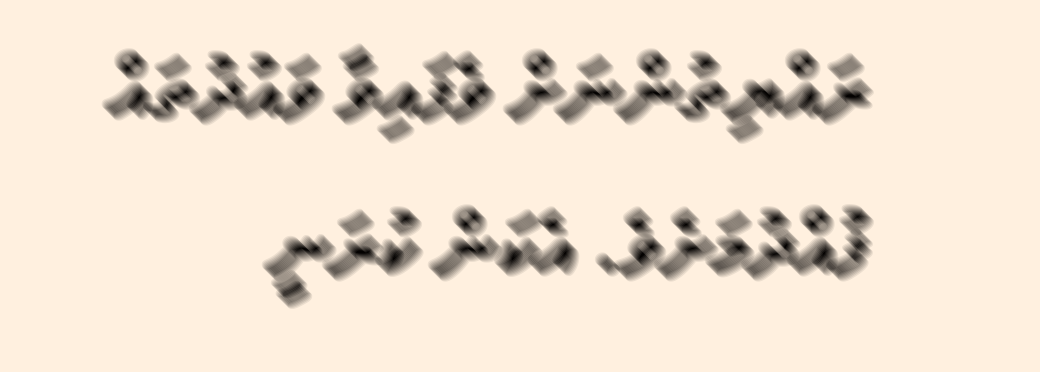ރައްޔިތުންނަށް ވެފައިވާ ވައުދުތައް ފުއްދުމަށެވެ. އެކަން ކުރަނީ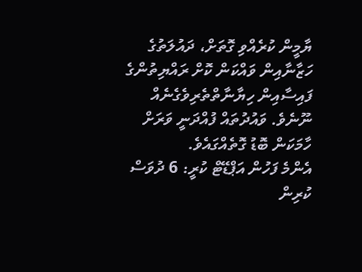ޔާމީން ކުރެއްވި ގޮތަށް، ދައުލަތުގެ ހަޒާނާއިން ވައްކަން ކޮށް ރައްޔިތުންގެ ފައިސާއިން ހިޔާނާތްތެރިވެގެނެއް ނޫނެވެ. ވައުދުތައް ފުއްދަނީ ވަރަށް ހާމަކަން ބޮޑު ގޮތެއްގައެވެ.
އެންމެ ފަހުން އަޕްޑޭޓް ކުރީ: 6 ދުވަސް ކުރިން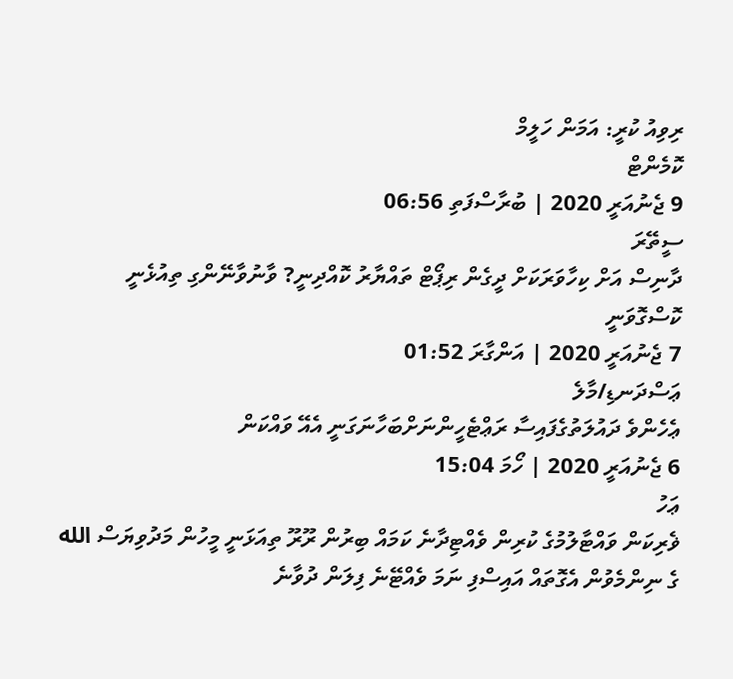ރިވިއު ކުރީ: އަމަން ހަލީމް
ކޮމެންޓް
9 ޖެނުއަރީ 2020 | ބުރާސްފަތި 06:56
ސީތޭރަ
ދާނިސް އަށް ކިހާވަރަކަށް ދީގެން ރިޕޯޓް ތައްޔާރު ކޮއްދިނީ? ވާނުވާނޭންގި ތިއުޅެނީ ކޮސްގޮވަނީ
7 ޖެނުއަރީ 2020 | އަންގާރަ 01:52
ޢަސްދަނޑި/މާލެ
ޢެހެންވެ ދައުލަތުގެފައިސާ ރަޢްޓެހީންނަށްބަހާނަގަނީ އެއޭ ވައްކަން
6 ޖެނުއަރީ 2020 | ހޯމަ 15:04
ޢަހު
ޥެރިކަން ވައްޓާލުމުގެ ކުރިން ވެއްޓިދާނެ ކަމައް ބިރުން ރޫރޫ ތިއަޅަނީ މީހުން މަދުވިޔަސް الله ގެ ނިންމެވުން އެގޮތައް އައިސްފި ނަމަ ވެއްޓޭނެ ފިލަން ދުވާނެ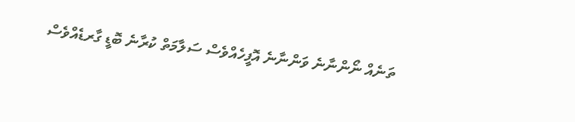ތަނެއް ނޯންނާނެ ވަންނާނެ އޮފީހެއްވެސް ސަލާމަތް ކުރާނެ ބޮޑީ ގާރޑެއްވެސް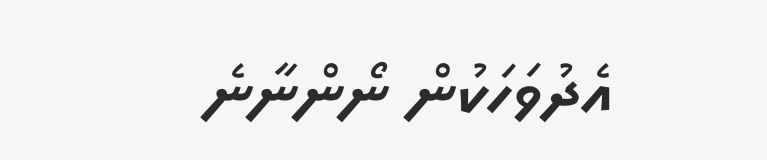އެދުވަހަކުން ނޯންނާނެ